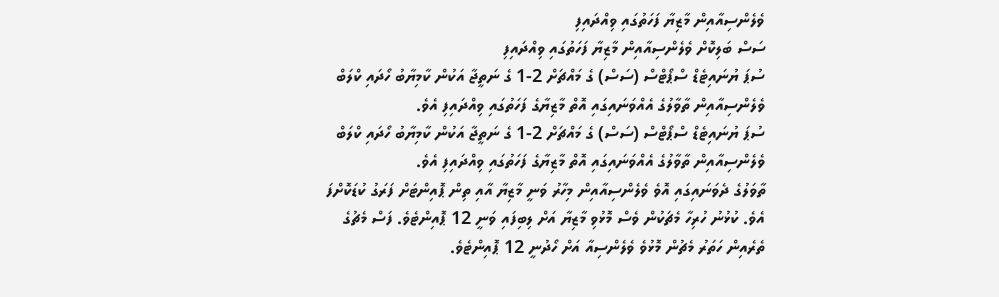ވެލެންސިއާއިން މާޒިޔާ ފަހަތުގައި ވިއްދައިފި
ސަސް ބަލިކޮށް ވެލެންސިއާއިން މާޒިޔާ ފަހަތުގައި ވިއްދައިފި
ސުޕަ ޔުނައިޓެޑް ސްޕޯޓްސް (ސަސް) ގެ މައްޗަށް 2-1 ގެ ނަތީޖާ އަކުން ކާމިޔާބު ހޯދައި ކްލަބް ވެލެންސިއާއިން ތާވާލުގެ އެއްވަނައިގައި އޮތް މާޒިޔާގެ ފަހަތުގައި ވިއްދައިފި އެވެ.
ސުޕަ ޔުނައިޓެޑް ސްޕޯޓްސް (ސަސް) ގެ މައްޗަށް 2-1 ގެ ނަތީޖާ އަކުން ކާމިޔާބު ހޯދައި ކްލަބް ވެލެންސިއާއިން ތާވާލުގެ އެއްވަނައިގައި އޮތް މާޒިޔާގެ ފަހަތުގައި ވިއްދައިފި އެވެ.
ތާވަލުގެ ދެވަނައިގައި އޮވެ ވެލެންސިއާއިން މިހާރު ވަނީ މާޒިޔާ އާއި ތިން ޕޮއިންޓަށް ފަރަގު ކުޑަކޮށްފަ އެވެ. ކުޅުނު ހުރިހާ މެޗަކުން ވެސް މޮޅުވި މާޒިޔާ އަށް ލިބިފައި ވަނީ 12 ޕޮއިންޓެވެ. ފަސް މެޗުގެ ތެރެއިން ހަތަރު މެޗުން މޮޅުވެ ވެލެންސިއާ އަށް ހޯދުނީ 12 ޕޮއިންޓެވެ.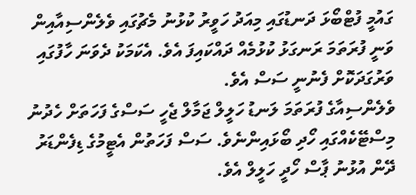ގައުމީ ފުޓްބޯޅަ ދަނޑުގައި މިއަދު ހަވީރު ކުޅުނު މެޗުގައި ވެލެންސިއާއިން ވަނީ ފުރަތަމަ ރަނގަޅު ކުޅުމެއް ދައްކައިފަ އެވެ. އެކަމަކު ދެވަނަ ހާފުގައި ވަރުގަދަކޮށް ފެނުނީ ސަސް އެވެ.
ވެލެންސިއާގެ ފުރަތަމަ ލަނޑު ހަލީލް ޖަމާލް ޖެހީ ސަސްގެ ފަހަތަށް ހެދުނު މިސްޓޭކެއްގައި ހޯދި ބޯޅައިންނެވެ. ސަސް ފަހަތުން އެޓީމުގެ ޑިފެންޑަރު ދޭން އުޅުނު ޕާސް ހޯދީ ހަލީލް އެވެ.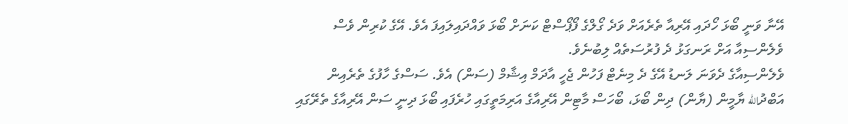އޭނާ ވަނީ ބޯޅަ ހޯދައި އޭރިއާ ތެރެއަށް ވަދެ ގޯލްގެ ފޯޕޯސްޓް ކަނަށް ބޯޅަ ވައްދައިލައިފަ އެވެ. އޭގެ ކުރިން ވެސް ވެލެންސިއާ އަށް ރަނގަޅު ދެ ފުރުސަތެއް ލިބުނެވެ.
ވެލެންސިއާގެ ދެވަނަ ލަނޑު އޭގެ ދެ މިނެޓް ފަހުން ޖެހީ އާދަމް އިޝާމް (ސަން) އެވެ. ސަސްގެ ހާފުގެ ތެރެއިން އަބްދުالله ޔާމީން (ޔާން) ދިން ބޯޅަ، ބޯހަސް މާޓިން އޭރިއާގެ އަރިމަތީގައި ހުރެފައި ބޯޅަ ދިނީ ސަން އޭރިއާގެ ތެރޭގައި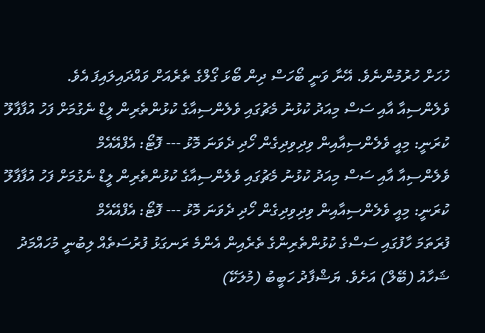ހުހަށް ހުރުމުންނެވެ. އޭނާ ވަނީ ބޯހަސް ދިން ބޯޅަ ގޯލްގެ ތެރެއަށް ވައްދައިލައިފަ އެވެ.
ވެލެންސިއާ އާއި ސަސް މިއަދު ކުޅުނު މެޗުގައި ވެލެންސިއާގެ ކުޅުންތެރިން ލީޑް ނެގުމަށް ފަހު އުފާފާލޫ ކުރަނީ: މިއީ ވެލެންސިއާއިން ވިދިވިދިގެން ހޯދި ދެވަނަ މޮޅު --- ފޮޓޯ: އެފްއޭއެމް
ވެލެންސިއާ އާއި ސަސް މިއަދު ކުޅުނު މެޗުގައި ވެލެންސިއާގެ ކުޅުންތެރިން ލީޑް ނެގުމަށް ފަހު އުފާފާލޫ ކުރަނީ: މިއީ ވެލެންސިއާއިން ވިދިވިދިގެން ހޯދި ދެވަނަ މޮޅު --- ފޮޓޯ: އެފްއޭއެމް
ފުރަތަމަ ހާފުގައި ސަސްގެ ކުޅުންތެރިންގެ ތެރެއިން އެންމެ ރަނގަޅު ފުރުސަތެއް ލިބުނީ މުހައްމަދު ޝަހާއު (ބޭލް) އަށެވެ. ޔަޝްފާދު ހަބީބު (މުލަކޭ)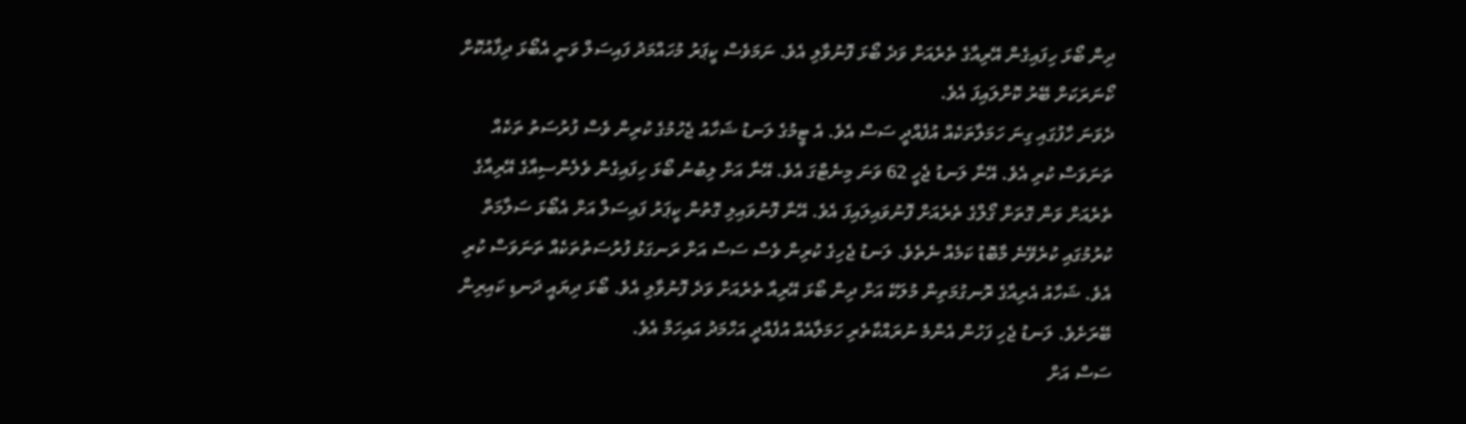ދިން ބޯޅަ ހިފައިގެން އޭރިއާގެ ތެރެއަށް ވަދެ ބޯޅަ ފޮނުވާލި އެވެ. ނަމަވެސް ކީޕަރު މުހައްމަދު ފައިސަލް ވަނީ އެބޯޅަ ދިފާއުކޮށް ކޯނަރަކަށް ބޭރު ކޮށްލައިފަ އެވެ.
ދެވަނަ ހާފުގައި ގިނަ ހަމަލާތަކެއް އުފެއްދީ ސަސް އެވެ. އެ ޓީމުގެ ލަނޑު ޝަހާއު ޖެހުމުގެ ކުރިން ވެސް ފުރުސަތު ތަކެއް ތަނަވަސް ކުރި އެވެ. އޭނާ ލަނޑު ޖެހީ 62 ވަނަ މިނެޓްގަ އެވެ. އޭނާ އަށް ލިބުނު ބޯޅަ ހިފައިގެން ވެލެންސިއާގެ އޭރިއާގެ ތެރެއަށް ވަން ގޮތަށް ގޯލްގެ ތެރެއަށް ފޮނުވައިލައިފަ އެވެ. އޭނާ ފޮނުވައިލި ގޮތުން ކީޕަރު ފައިސަލް އަށް އެބޯޅަ ސަލާމަތް ކުރުމުގައި ކުރެވޭނެ މާބޮޑު ކަމެއް ނެތެވެ. ލަނޑު ޖެހިގެ ކުރިން ވެސް ސަސް އަށް ރަނގަޅު ފުރުސަތުތަކެއް ތަނަވަސް ކުރި އެވެ. ޝަހާއު އެރިއާގެ ރޮނގުމަތިން މުލަކޭ އަށް ދިން ބޯޅަ އޭރިއާ ތެރެއަށް ވަދެ ފޮނުވާލި އެވެ. ބޯޅަ ދިޔައީ ދަނޑި ކައިރިން ބޭރަށެވެ. ލަނޑު ޖެހި ފަހުން އެންމެ ނުރައްކާތެރި ހަމަލާއެއް އުފެއްދީ އަހްމަދު އައިހަމް އެވެ.
ސަސް އަށް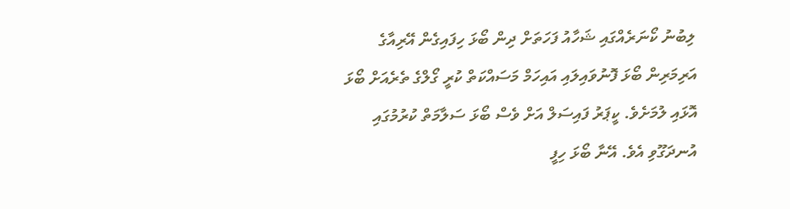ލިބުނު ކޯނަރެއްގައި ޝަހާއު ފަހަތަށް ދިން ބޯޅަ ހިފައިގެން އޭރިއާގެ އަރިމަރިން ބޯޅަ ފޮނުވައިލައި އައިހަމް މަސައްކަތް ކުރީ ގޯލްގެ ތެރެއަށް ބޯޅަ އޮޅައި ލުމަށެވެ. ކީޕަރު ފައިސަލް އަށް ވެސް ބޯޅަ ސަލާމަތް ކުރުމުގައި އުނދަގޫވި އެވެ. އޭނާ ބޯޅަ ހިފީ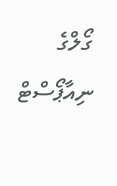ގޯލްގެ ނިއާޕޯސްޓް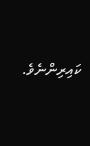ކައިރިންނެވެ.